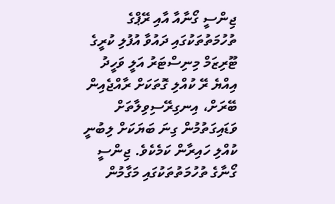ޖިންސީ ގޯނާއާ އާއި ރޭޕްގެ ތުހުމަތުތަކުގައި ދައުވާ އުފުލި ކުރީގެ ޓޫރިޒަމް މިނިސްޓަރު އަލީ ވަހީދު އިއްޔެ ރޭ ކުއްލި ގޮތަކަށް ރާއްޖެއިން ބޭރަށް، އިނގިރޭސިވިލާތަށް ވަޑައިގަތުމުން ގިނަ ބަޔަކަށް ލިބުނީ ކުއްލި ހައިރާން ކަމެކެވެ. ޖިންސީ ގޯނާގެ ތުހުމަތުތަކުގައި މަގާމުން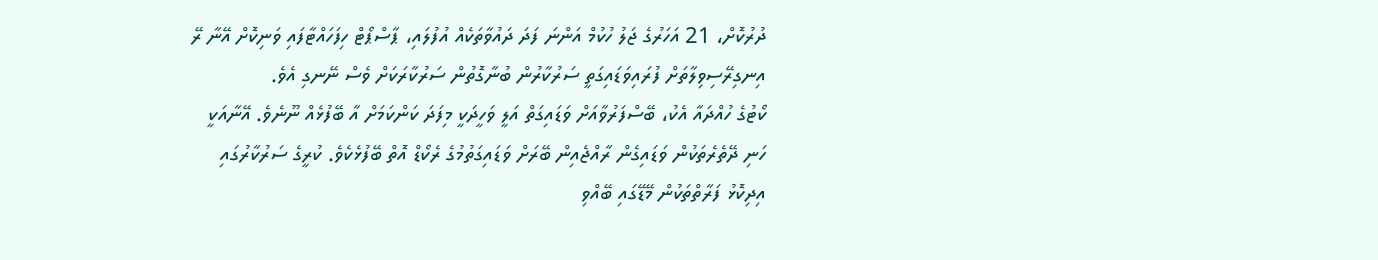ދުރުކޮށް، 21 އަހަރުގެ ޖަލު ހުކުމް އަންނަ ފަދަ ދައުވާތަކެއް އުފުލައި، ޕާސްޕޯޓް ހިފަހައްޓާފައި ވަނިކޮށް އޭނާ ރޭ އިނގިރޭސިވިލާތަށް ފުރައިވަޑައިގަތީ ސަރުކާރުން ބުނާގޮތުން ސަރުކާރަކަށް ވެސް ނޭނގި އެވެ.
ކޯޓުގެ ހުއްދައާ އެކު، ބޭސްފަރުވާއަށް ވަޑައިގަތް އަލީ ވަހީދަކީ މިފަދަ ކަންކަމަށް އާ ބޭފުޅެއް ނޫނެވެ. އޭނާއަކީ ހަނި ދޭތެރެތަކުން ވަޑައިގެން ރާއްޖެއިން ބޭރަށް ވަޑައިގަތުމުގެ ރެކޯޑް އޮތް ބޭފުޅެކެވެ. ކުރީގެ ސަރުކާރުގައި އިދިކޮޅު ފަރާތްތަކުން މޭޑޭގައި ބޭއްވި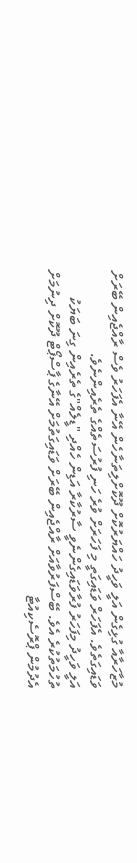މުޒާހަރާއާ ގުޅިގެން އަލީ ވަހީދު ހައްޔަރުކޮށް ދޫކޮށްލިތަނާހެން އޭނާ އެފަހަރު ވެސް ރާއްޖެއިން ބޭރަށް ވަޑައިގަތެވެ. އެފަހަރް ވަޑައިގަތީ މި ފަހަރަށް ވުރެ ހަނި ފުރުސަތެއްގެ ތެރެއިންނެވެ.
އަލީ ވަހީދު މިފަހަރު ފުރާވަޑައިގެންނެވީ ސާރުކާރާ އަޑިން ހެއްދި "ޑީލެއް"ގެ ތެރެއިން ގިނަ ބަޔަކު ތުހުމަތުކުރެ އެވެ. ބޭސްފަރުވާއަށް ރާއްޖެއިން ބޭރަށް ވަޑައިގަތުމަށް އޭނާގެ ޕާސްޕޯޓް ދޫކޮށް ދިނުމަށް އެދުމުން ޕްރޮސެކިއުޓާ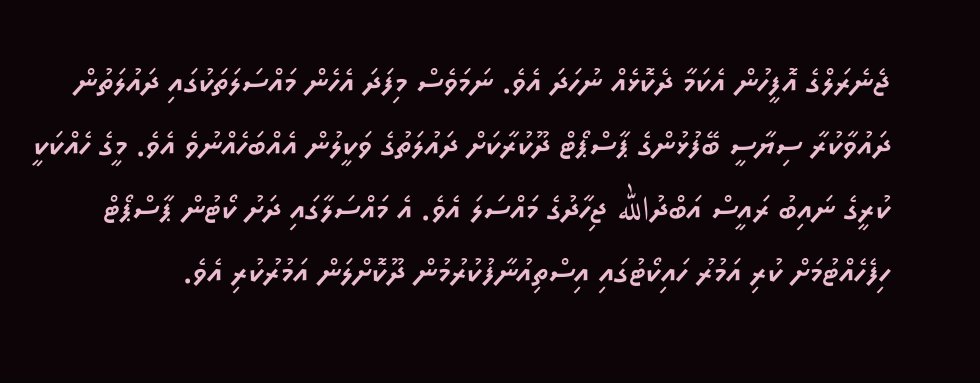ޖެނެރަލްގެ އޮފީހުން އެކަމާ ދެކޮޅެއް ނުހަދަ އެވެ. ނަމަވެސް މިފަދަ އެހެން މައްސަލަތަކުގައި ދައުލަތުން ދައުވާކުރާ ސިޔާސީ ބޭފުޅުންގެ ޕާސްޕޯޓް ދޫކުރާކަށް ދައުލަތުގެ ވަކީލުން އެއްބަހެއްނުވެ އެވެ. މީގެ ހެއްކަކީ ކުރީގެ ނައިބު ރައީސް އަބްދުالله ޖިހާދުގެ މައްސަލަ އެވެ. އެ މައްސަލާގައި ދަށު ކޯޓުން ޕާސްޕޯޓް ހިފެހެއްޓުމަށް ކުރި އަމުރު ހައިކޯޓުގައި އިސްތިއުނާފުކުރުމުން ދޫކޮށްލަން އަމުރުކުރި އެވެ.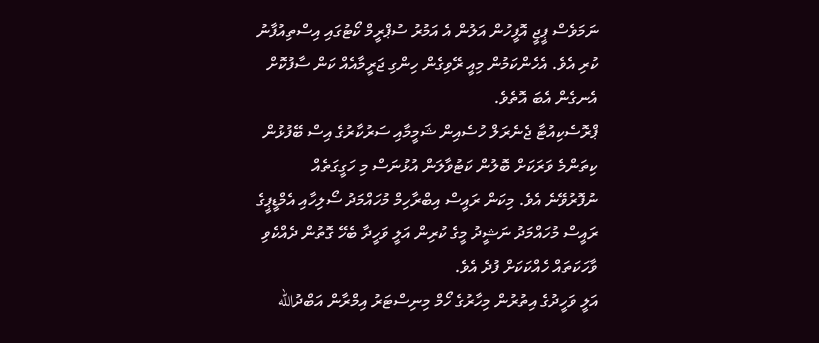ނަމަވެސް ޕީޖީ އޮފީހުން އަލުން އެ އަމުރު ސުޕްރީމް ކޯޓުގައި އިސްތިއުފާނު ކުރި އެވެ. އެހެންކަމުން މިއީ ރޭވިގެން ހިންގި ޖަރީމާއެއް ކަން ސާފުކޮށް އެނގެން އެބަ އޮތެވެ.
ޕްރޮސެކިއުޓާ ޖެނެރަލް ހުސެއިން ޝަމީމާއި ސަރުކާރުގެ އިސް ބޭފުޅުން ކިތަންމެ ވަރަކަށް ބޮލުން ކަޓުވާލަން އުޅުނަސް މި ހަގީގަތެއް ނުފޮރުވޭނެ އެވެ. މިކަން ރައީސް އިބްރާހިމް މުހައްމަދު ސޯލިހާއި އެމްޑީޕީގެ ރައީސް މުހައްމަދު ނަޝީދު މީގެ ކުރިން އަލީ ވަހީދާ ބެހޭ ގޮތުން ދެއްކެވި ވާހަކަތައް ހެއްކަކަށް ފުދެ އެވެ.
އަލީ ވަހީދުގެ އިތުރުން މިހާރުގެ ހޯމް މިނިސްޓަރު އިމްރާން އަބްދުالله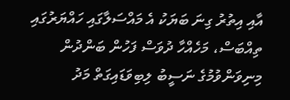އާއި އިތުރު ގިނަ ބަޔަކު އެ މައްސަލާގައި ހައްޔަރުގައި ތިއްބަސް، މަހެއްހާ ދުވަސް ފަހުން ބަންދުން މިނިވަންވުމުގެ ނަސީބު ލިބިވަޑައިގަތް މަދު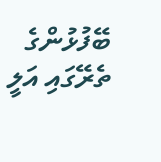ބޭފުޅުންގެ ތެރޭގައި އަލީ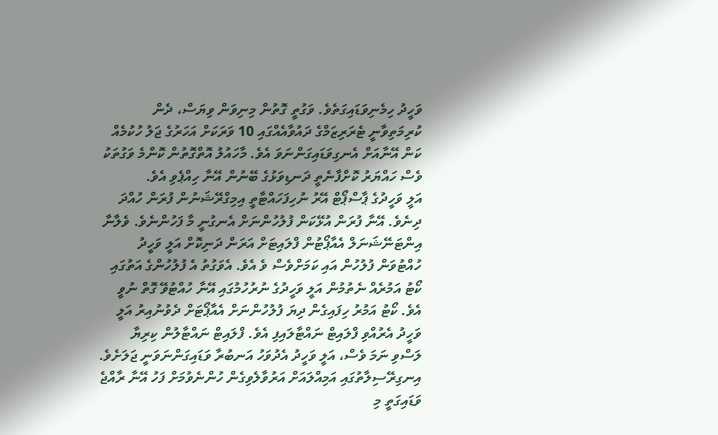ވަހީދު ހިމެނިވަޑައިގަތެވެ. ވަގުތީ ގޮތުން މިނިވަން ވިޔަސް، ދެން ކުރިމަތިވާނީ ޓެރަރިޒަމްގެ ދައުވާއެއްގައި 10 ވަރަކަށް އަހަރުގެ ޖަލު ހުކުމެއް ކަން އޭނާއަށް އެނގިވަޑައިގަންނަވަ އެވެ. މާހައުލު އޮތްގޮތުން ކޮންމެ ވަގުތަކު ވެސް ހައްޔަރު ކޮށްފާނެތީ ދަނޑިވަޅުގެ ބޭނުން އޭނާ ހިއްޕެވި އެވެ.
އަލީ ވަހީދުގެ ޕާސްޕޯޓް އޭރު ނުހިފަހައްޓާތީ އިމިގްރޭޝަނުން ފުރަން ހުއްދަ ދިނެވެ. އޭނާ ފުރަން އުޅޭކަން ފުލުހުންނަށް އެނގުނީ މާ ފަހުންނެވެ. ވެލާނާ އިންޓަނޭޝަނަލް އެއާޕޯޓުން ފްލައިޓަށް އަރަން ދަނިކޮށް އަލީ ވަހީދު ހުއްޓުވަން ފުލުހުން އައި ކަމަށްވެސް ވެ އެވެ. އެވަގުތު އެ ފުލުހުންގެ އަތުގައި ކޯޓު އަމުރެއް ނެތުމުން އަލީ ވަހީދުގެ ނުރުހުމުގައި އޭނާ ހުއްޓުވޭ ގޮތް ނުވީ އެވެ. ކޯޓު އަމުރު ހިފައިގެން ދިޔަ ފުލުހުންނަށް އެއާޕޯޓަށް ދެވުނުއިރު އަލީ ވަހީދު އެރުއްވި ފްލައިޓް ނައްޓާލައިފި އެވެ. ފްލައިޓް ނައްޓާލުން ކިރިޔާ ލަސްވި ނަމަ ވެސް، އަލީ ވަހީދު އެދުވަހު އަނބުރާ ވަޑައިގަންނަވަނީ ޖަލަށެވެ.
އިނގިރޭސިލާތުގައި އަމިއްލައަށް އަރުވާލެވިގެން ހުންނެވުމަށް ފަހު އޭނާ ރާއްޖެ ވަޑައިގަތީ މި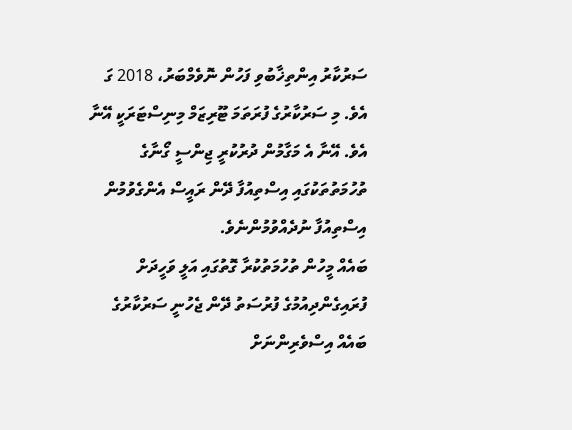ސަރުކާރު އިންތިޚާބުވި ފަހުން ނޮވެމްބަރު، 2018 ގަ އެވެ. މި ސަރުކާރުގެ ފުރަތަމަ ޓޫރިޒަމް މިނިސްޓަރަކީ އޭނާ އެވެ. އޭނާ އެ މަގާމުން ދުރުކުރީ ޖިންސީ ގޯނާގެ ތުހުމަތުތަކުގައި އިސްތިއުފާ ދޭން ރައީސް އެންގެވުމުން އިސްތިއުފާ ނުދެއްވުމުންނެވެ.
ބައެއް މީހުން ތުހުމަތުކުރާ ގޮތުގައި އަލީ ވަހީދަށް ފުރައިގެންދިއުމުގެ ފުރުސަތު ދޭން ޖެހުނީ ސަރުކާރުގެ ބައެއް އިސްވެރިންނަށް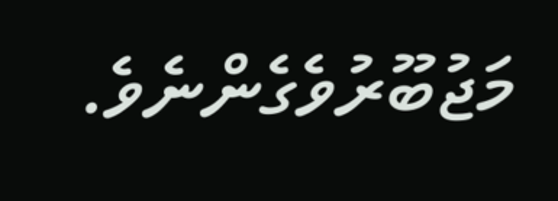މަޖުބޫރުވެގެންނެވެ.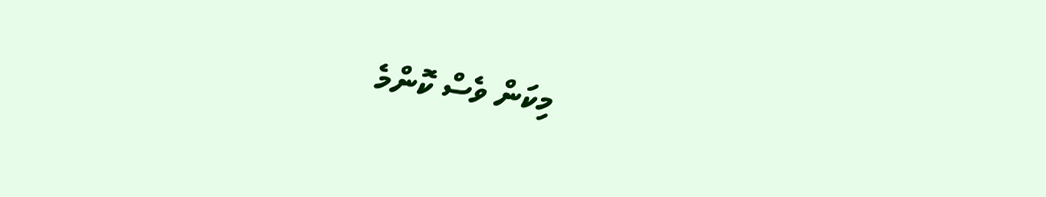މިކަން ވެސް ކޮންމެ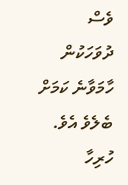ވެސް ދުވަހަކުން ހާމަވާނެ ކަމަށް ބެލެވެ އެވެ. ހުރިހާ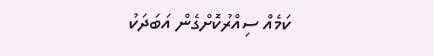ކަމެއް ސިއްރުކޮށްގެން އަބަދަކު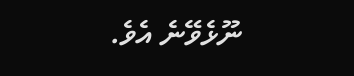ނޫޅެވޭނެ އެވެ.